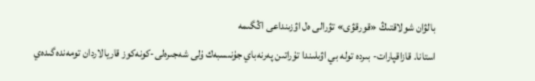بالۋان شولاقتىڭ «قورقۋى» تۋرالى ەل اۋزىنداعى اڭگىمە
استانا. قازاقپارات- بىردە تولە بي اۋىلىندا تۇراتىن پەرنەباي جۇنىسبەك ۇلى شەجىرەلى-كونەكوز قاريالاردان تومەندەگىدەي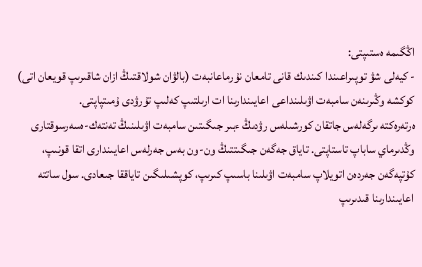اڭگىمە ەستىپتى:
- كيەلى شۋ توپىراعىندا كىندىك قانى تامعان نۇرماعانبەت (بالۋان شولاقتىڭ ازان شاقىرىپ قويعان اتى) كوكشە وڭىرىنەن سامبەت اۋىلىنداعى اعايىندارىنا ات ارىلتىپ كەلىپ تۇرۋدى ۇمىتپاپتى.
ەرتەرەكتە ىرگەلەس جاتقان كورشىلەس رۋدىڭ ءبىر جىگىتىن سامبەت اۋىلىنىڭ تەنتەك-ەسەرسوقتارى وڭدىرماي ساباپ تاستاپتى. تاياق جەگەن جىگىتتىڭ ون-ون بەس جەرلەس اعايىندارى اتقا قونىپ، كۇتپەگەن جەردەن اتويلاپ سامبەت اۋىلىنا باسىپ كىرىپ، كوپشىلىگىن تاياققا جىعادى. سول ساتتە اعايىندارىنا قىدىرىپ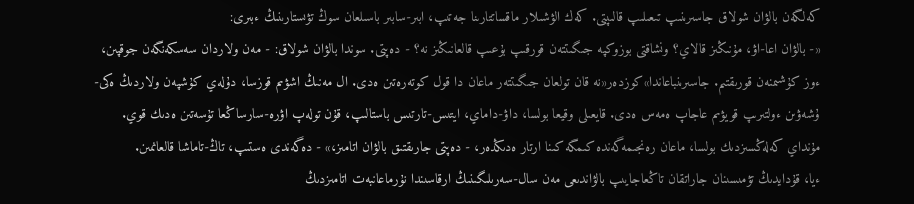كەلگەن بالۋان شولاق جاسىرىنىپ تىعىلىپ قالىپتى. كەك الۋشىلار ماقساتتارىنا جەتىپ، ابىر-سابىر باسىلعان سوڭ تۋىستارىنىڭ ءبىرى:
«- بالۋان اعا-اۋ، مۇنىڭىز قالاي؟ ونشاقتى بوزوكپە جىگىتتەن قورقىپ بۇعىپ قالعانىڭىز نە؟ - دەپتى. سوندا بالۋان شولاق: - مەن ولاردان سەسكەنگەن جوقپىن، ءوز كۇشىمنەن قورىقتىم. جاسىرىنباعاندا»كوزدەر«نە قان تولعان جىگىتتەر ماعان دا قول كوتەرەتىن ەدى. ال مەنىڭ اشۋىم قوزسا، دۇلەي كۇشپەن ولاردىڭ ەكى-ۇشەۋىن ءولتىرىپ قويۋىم عاجاپ ەمەس ەدى. قايعىلى وقيعا بولسا، داۋ-داماي، ايتىس-تارتىس باستالىپ، قۇن تولەپ اۋرە-سارساڭعا تۇسەتىن ەدىك قوي. مۇنداي كەلەڭسىزدىك بولسا، ماعان رەنجىمەگەندە كىمگە كىنا ارتار ەدىڭدەر، - دەپتى جارىقتىق بالۋان اتامىز،» - دەگەندى ەستىپ، تاڭ-تاماشا قالعانمىن.
ءيا، قۇدايدىڭ تۋمىسىنان جاراتقان تاڭعاجايىپ بالۋاندىعى مەن سال-سەرىلىگىنىڭ ارقاسىندا نۇرماعانبەت اتامىزدىڭ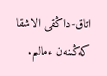اتاق-داڭقى الاشقا كەڭىنەن ءمالىم.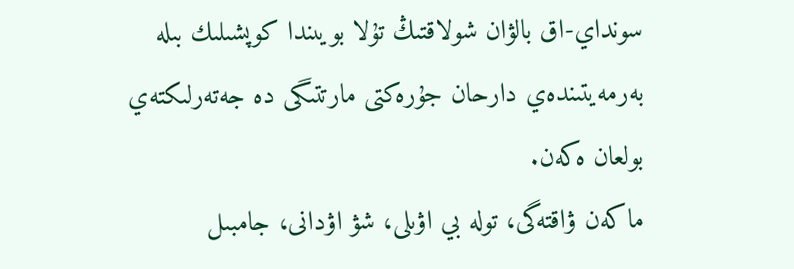سونداي-اق بالۋان شولاقتىڭ تۇلا بويىندا كوپشىلىك بىلە بەرمەيتىندەي دارحان جۇرەكتى مارتتىگى دە جەتەرلىكتەي بولعان ەكەن.
ماكەن ۋاقتەگى، تولە بي اۋىلى، شۋ اۋدانى، جامبىل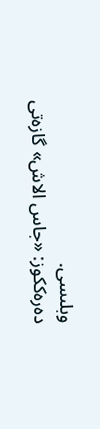وبلىسى.
دەرەككوز: «جاس الاش» گازەتى